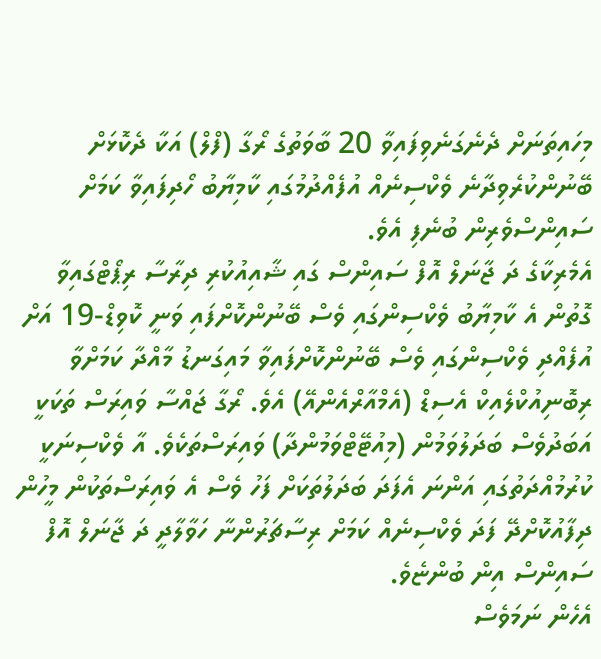މިހައިތަނަށް ދެނެގަނެވިފައިވާ 20 ބާވަތުގެ ރޯގާ (ފްލް) އަކާ ދެކޮޅަށް ބޭނުންކުރެވިދާނެ ވެކްސިނެއް އުފެއްދުމުގައި ކާމިޔާބު ހޯދިފައިވާ ކަމަށް ސައިންސްވެރިން ބުނެފި އެވެ.
އެމެރިކާގެ ދަ ޖާނަލް އޮފް ސައިންސް ގައި ޝާއިއުކުރި ދިރާސާ ރިޕޯޓްގައިވާ ގޮތުން އެ ކާމިޔާބު ވެކްސިންގައި ވެސް ބޭނުންކޮށްފައި ވަނީ ކޮވިޑް-19 އަށް އުފެއްދި ވެކްސިންގައި ވެސް ބޭނުންކޮށްފައިވާ މައިގަނޑު މާއްދާ ކަމަށްވާ ރިބޮނިއުކްލެއިކް އެސިޑް (އެމްއާރްއެންއޭ) އެވެ. ރޯގާ ޖައްސާ ވައިރަސް ތަކަކީ އަބަދުވެސް ބަދަލުވަމުން (މިއުޓޭޓްވަމުންދާ) ވައިރަސްތަކެވެ. އާ ވެކްސިނަކީ ކުރުމުއްދަތުގައި އަންނަ އެފަދަ ބަދަލުތަކަށް ފަހު ވެސް އެ ވައިރަސްތަކުން މީހުން ދިފާއުކޮށްދޭ ފަދަ ވެކްސިނެއް ކަމަށް ރިސާޗަރުންނާ ހަވާލާދީ ދަ ޖާނަލް އޮފް ސައިންސް އިން ބުންޏެވެ.
އެހެން ނަމަވެސް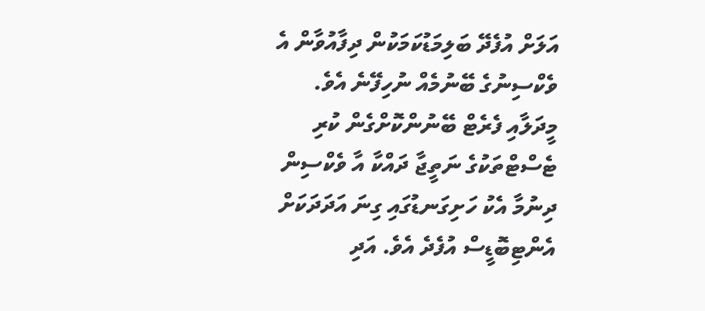އަލަށް އުފެދޭ ބަލިމަޑުކަމަކުން ދިފާއުވާން އެ ވެކްސިނުގެ ބޭނުމެއް ނުހިފޭނެ އެވެ.
މީދަލާއި ފެރެޓް ބޭނުންކޮށްގެން ކުރި ޓެސްޓްތަކުގެ ނަތީޖާ ދައްކާ އާ ވެކްސިން ދިނުމާ އެކު ހަށިގަނޑުގައި ގިނަ އަދަދަކަށް އެންޓިބޮޑީސް އުފެދެ އެވެ. އަދި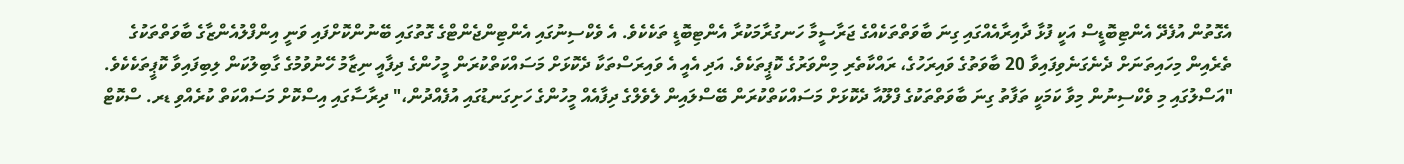އެގޮތުން އުފެދޭ އެންޓިބޮޑީސް އަކީ ފުޅާ ދާއިރާއެއްގައި ގިނަ ބާވަތްތަކެއްގެ ޖަރާސީމާ ހަނގުރާމަކުރާ އެންޓިބޮޑީ ތަކެކެވެ. އެ ވެކްސިނުގައި އެންޓިންޖެންޓްގެ ގޮތުގައި ބޭނުންކޮށްފައި ވަނީ އިންފްލުއެންޒާގެ ބާވަތްތަކުގެ ތެރެއިން މިހައިތަނަށް ދެނެގަނެވިފައިވާ 20 ބާވަތުގެ ވައިރަހުގެ، ރައްކާތެރި މިންވަރުގެ ކޮޕީތަކެވެ. އަދި އެއީ އެ ވައިރަސްތަކާ ދެކޮޅަށް މަސައްކަތްކުރަން މީހުންގެ ދިފާއީ ނިޒާމު ހޭނުވުމުގެ ގާބިލުކަން ލިބިފައިވާ ކޮޕީތަކެކެވެ.
"އަސްލުގައި މި ވެކްސިނުން މިވާ ކަމަކީ ތަފާތު ގިނަ ބާވަތްތަކުގެ ފްލޫއާ ދެކޮޅަށް މަސައްކަތްކުރަން ބޭސްލައިން ލެވެލްގެ ދިފާއެއް މީހުންގެ ހަށިގަނޑުގައި އުފެއްދުން،" ދިރާސާގައި އިސްކޮށް މަސައްކަތް ކުރެއްވި ޑރ. ސްކޮޓް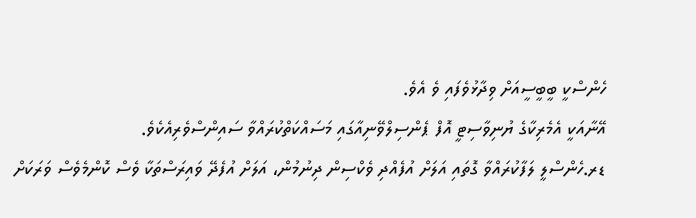ހެންސްކީ ބީބީސީއަށް ވިދާޅުވެފައި ވެ އެވެ.
އޭނާއަކީ އެމެރިކާގެ ޔުނިވާސިޓީ އޮފް ޕެންސިލްވޭނިއާގައި މަސައްކަތްކުރައްވާ ސައިންސްވެރިއެކެވެ.
ޑރ.ހެންސްލީ ލަފާކުރައްވާ ގޮތައި އަލަށް އުފެއްދި ވެކްސިން ދިނުމުން، އަލަށް އުފެދޭ ވައިރަސްތަކާ ވެސް ކޮންމެވެސް ވަރަކަށް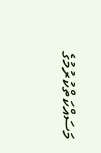މަސައްކަތްކުރުމުގެ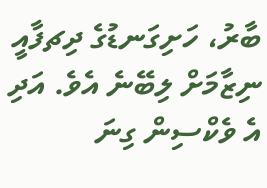ބާރު، ހަށިގަނޑުގެ ދިޗފާއީ ނިޒާމަށް ލިބޭނެ އެވެ. އަދި އެ ވެކްސިން ގިނަ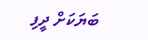ބަޔަކަށް ދީފި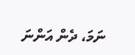ނަމަ، ދެން އަންނަ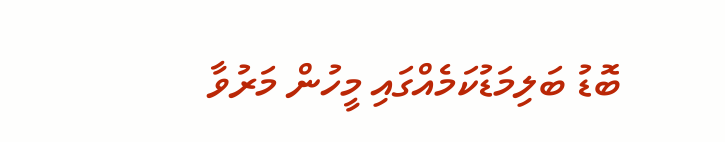ބޮޑު ބަލިމަޑުކަމެއްގައި މީހުން މަރުވާ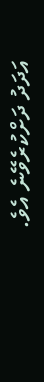އަދަދު ދަށްކުރެވޭނެ އެވެ.